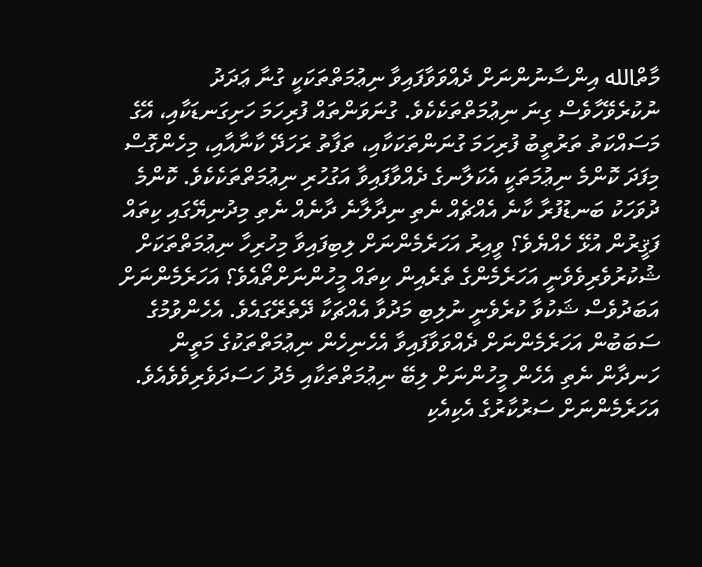މާތްالله އިންސާނުންނަށް ދެއްވަވާފައިވާ ނިޢުމަތްތަކަކީ ގުނާ ޢަދަދު ނުކުރެވޭހާވެސް ގިނަ ނިޢުމަތްތަކެކެވެ. ގުނަވަންތައް ފުރިހަމަ ހަށިގަނޑަކާއި، އޭގެ މަސައްކަތު ތަރުތީބު ފުރިހަމަ ގުނަންތަކަކާއި، ތަފާތު ރަހަދޭ ކާނާއާއި، މިހެންގޮސް މިފަދަ ކޮންމެ ނިޢުމަތަކީ އެކަލާނގެ ދެއްވާފައިވާ އަގުހުރި ނިޢުމަތްތަކެކެވެ. ކޮންމެ ދުވަހަކު ބަނޑުފުރާ ކާނެ އެއްޗެއް ނެތި ނިދާލާނެ ދާނެއް ނެތި މިދުނިޔޭގައި ކިތައް ފަޤީރުން އުޅޭ ހެއްޔެވެ؟ ވީއިރު އަހަރެމެންނަށް ލިބިފައިވާ މިހުރިހާ ނިޢުމަތްތަކަށް ޝުކުރުވެރިވެވެނީ އަހަރެމެންގެ ތެރެއިން ކިތައް މީހުންނަށްތޯއެވެ؟ އަހަރެމެންނަށް އަބަދުވެސް ޝަކުވާ ކުރެވެނީ ނުލިބި މަދުވާ އެއްޗަކާ ދޭތެރޭގައެވެ. އެހެންވުމުގެ ސަބަބުން އަހަރެމެންނަށް ދެއްވަވާފައިވާ އެހެނިހެން ނިޢުމަތްތަކުގެ މަތީން ހަނދާން ނެތި އެހެން މީހުންނަށް ލިބޭ ނިޢުމަތްތަކާއި މެދު ހަސަދަވެރިވެވެއެވެ.
އަހަރެމެންނަށް ސަރުކާރުގެ އެކިއެކި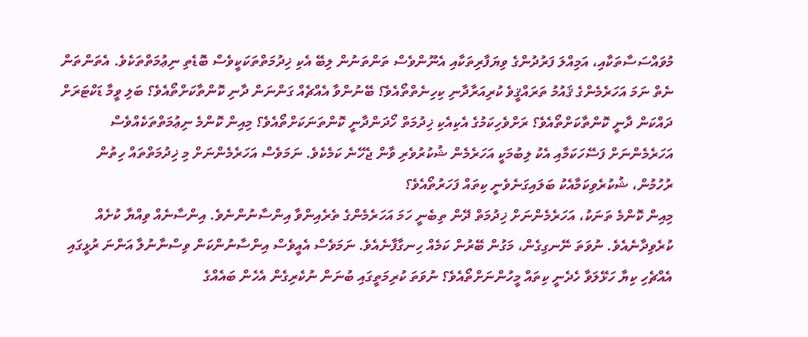މުވައްސަސާތަކާއި، އަމިއްލަ ފަރުދުންގެ ވިޔަފާރިތަކާއި އެނޫންވެސް ތަންތަނުން ލިބޭ އެކި ޚިދުމަތްތަކަކީވެސް ބޮޑެތި ނިޢުމަތްތަކެވެ. އެތަންތަން ނެތް ނަމަ އަހަރެމެންގެ ޤައުމު ތަރައްޤީވެ ކުރިއަރާދާނި ކިހިނެތްތޯއެވެ؟ ބޭނުންވާ އެއްޗެއް ގަންނަން ދާނި ކޮންތާކަށްތޯއެވެ؟ ބަލި ވީމާ ޑަކްޓަރަށް ދައްކަން ދާނީ ކޮންތާކަށްތޯއެވެ؟ ރަށްވެހިކަމުގެ އެކިއެކި ޚިދުމަތް ހޯދަންދާނީ ކޮންތަނަކަށްތޯއެވެ؟ މިއިން ކޮންމެ ނިޢުމަތްތަކެއްވެސް އަހަރެމެންނަށް ފަސޭހަކަމާއި އެކު ލިބުމަކީ އަހަރެމެން ޝުކުރުވެރި ވާން ޖެހޭނެ ކަމެކެވެ. ނަމަވެސް އަހަރެމެންނަށް މި ޚިދުމަތްތައް ހިތުން ރުހުމުން، ޝުކުރެވިކަމާއެކު ބަލައިގަނެވެނީ ކިތައް ފަހަރުތޯއެވެ؟
މިއިން ކޮންމެ ތަނަކު، އަހަރެމެންނަށް ޚިދުމަތް ދޭން ތިބެނީ ހަމަ އަހަރެމެންގެ ތެރެއިންވާ އިންސާނުންނެވެ. އިންސާނެއް ވިއްޔާ ކުށެއް ކުރެވިދާނެއެވެ. ނުވަތަ ނޭނގިގެން، މަގުން ބޭރުން ކަމެއް ހިނގާފާނެއެވެ. ނަމަވެސް އެއީވެސް އިންސާނުންކަން ވިސްނާނުލާ އަންނަ ރުޅީގައި އެއްޗެހި ކިޔާ ހަޅޭލަވާ ހެދެނީ ކިތައް މީހުންނަށްތޯއެވެ؟ ނުވަތަ ކުރިމަތީގައި ބުނަން ނުކެރިގެން އެހެން ބައެއްގެ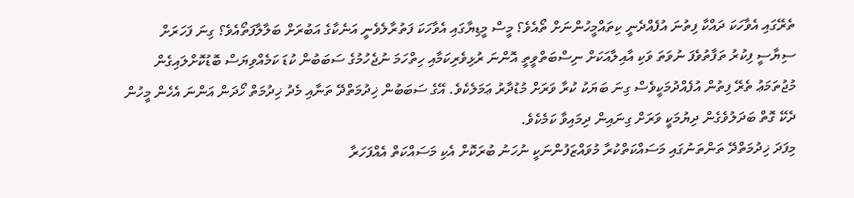ތެރޭގައި އެވާހަކަ ދައްކާ ފިތުނަ އުފެއްދެނީ ކިތައްމީހުންނަށް ތޯއެވެ؟ މީސް މީޑިޔާގައި އެވާހަކަ ފަތުރާލެވެނީ އަނެކާގެ އަބުރަށް ބަލާލާފަތޯއެވެ؟ ގިނަ ފަހަރަށް ސިޔާސީ ފިކުރު ތަފާތުވެފަ ނުވަތަ ވަކި އާއިލާއަކަށް ނިސްބަތްވީތީ އޮންނަ ރުޅިވެރިކަމާއި ހިތްހަމަ ނުޖެހުމުގެ ސަބަބުން ކުޑަ ކަމެއްވިޔަސް ބޮޑުކޮށްލައިގެން މުޖުތަމަޢު ތެރޭ ފިތުން އުފެއްދުމަކީވެސް ގިނަ ބަޔަކު ކުރާ ވަރަށް މުޑުދާރު ޢަމަލެކެވެ. އޭގެ ސަބަބުން ޚިދުމަތްދޭ ތަނާއި މެދު ޚިދުމަތް ހޯދަން އަންނަ އެހެން މީހުން ދެކޭ ގޮތް ބަދަލުވެގެން ދިޔުމަކީ ވަރަށް ގިނައިން ދިމައިވާ ކަމެކެވެ.
މިފަދަ ޚިދުމަތްދޭ ތަންތަނުގައި މަސައްކަތްކުރާ މުވައްޒަފުންނަކީ ނުހަނު ބުރަކޮށް އެކި މަސައްކަތް އެއްފަހަރާ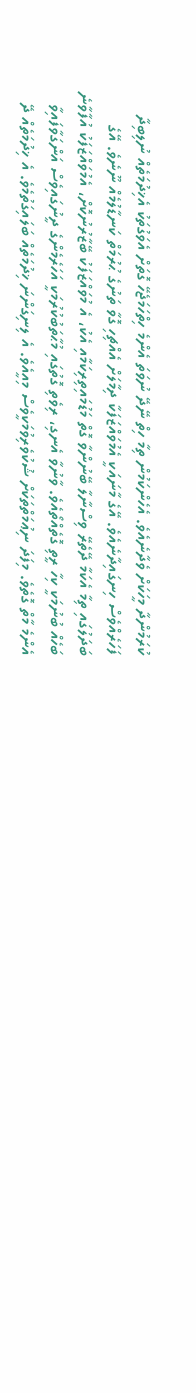ކުރަމުންދާ މީހަކަށް ވެދާނެއެވެ. އެހެންކަމުން ތިމާ ހިތް ނޭދޭ ނުވަތަ އެންމެ ހިތްހަމަޖެހޭ ގޮތަށް އެވަގުތަކު އެޚިދުމަތެއް ނުލިބިދާ ފަހަރެއްވެސް ހިނގައިދާނެއެވެ. އޭގެ މާނައަކީ އެމުވައްޒަފަކާ ދިމާލަށް އެއްޗިހި ގޮވާ ތަނުގެ ޙުރުމަތް ކަނޑާލުމެއް ނޫނެވެ. އޭގެ ބަދަލުގައި ތިމާ އެކަމާ ދޭތެރޭ ވިސްނާލާ ބޭނުންވާ ގޮތް މަޑުމައިތިރިކަމާއި އެކު، އެ މުވައްޒަފަކު ބޭޒާރުނުކޮށް، އެމުވައްޒަފަކު އުފާވާނެ ބަހެއް ބުނުމަކީ ކިހާ ރީތި ގޮތެއްތޯއެވެ. ވާނުވާ އެނގި، ރިވެތި ގޮތުގައި މުޙާތަބުކުރުމަކީ އަހަރެމެންގެ ދީނުގައިވެސް އަންގަވާފައިވާ އެންމެ މާތް ގޮތެވެ. މިފަދަ ނިޢުމަތްތަކަށް ޝުކުވެރިވުމަކީވެސް މިއީއެވެ. އެ ލިނިގަންނަ ޚިދުމަތެއް ބަލައިގަތުމެވެ. އެ ޚިދުމަތެއް ދޭ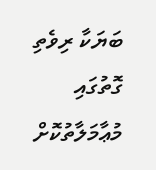ބަޔަކާ ރިވެތި ގޮތުގައި މުޢާމަލާތުކޮށް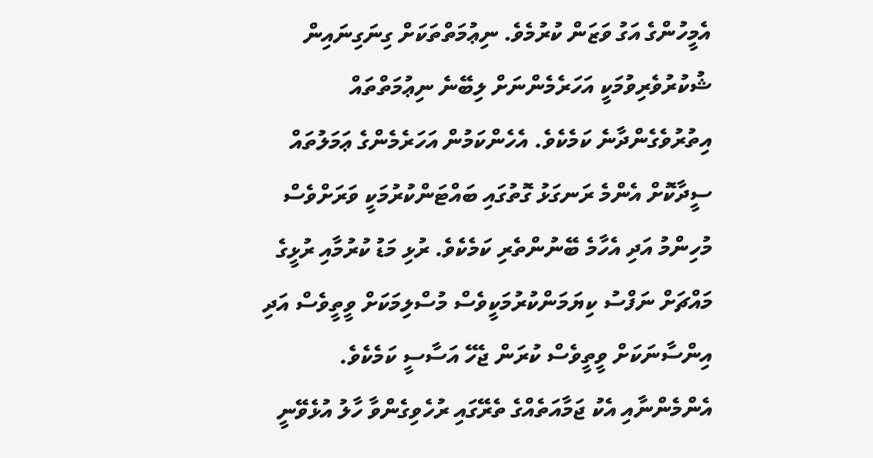އެމީހުންގެ އަގު ވަޒަން ކުރުމެވެ. ނިޢުމަތްތަކަށް ގިނަގިނައިން ޝުކުރުވެރިވުމަކީ އަހަރެމެންނަށް ލިބޭނެ ނިޢުމަތްތައް އިތުރުވެގެންދާނެ ކަމެކެވެ. އެހެންކަމުން އަހަރެމެންގެ ޢަމަލުތައް ސީދާކޮށް އެންމެ ރަނގަޅު ގޮތުގައި ބައްޓަންކުރުމަކީ ވަރަށްވެސް މުހިންމު އަދި އެހާމެ ބޭނުންތެރި ކަމެކެވެ. ރުޅި މަޑު ކުރުމާއި ރުޅީގެ މައްޗަށް ނަފްސު ކިޔަމަންކުރުމަކީވެސް މުސްލިމަކަށް ވީތީވެސް އަދި އިންސާނަކަށް ވީތީވެސް ކުރަން ޖެހޭ އަސާސީ ކަމެކެވެ. އެންމެންނާއި އެކު ޖަމާއަތެއްގެ ތެރޭގައި ރުހެވިގެންވާ ހާލު އުޅެވޭނީ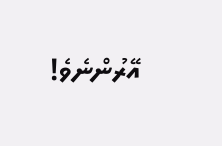އޭރުންނެވެ!